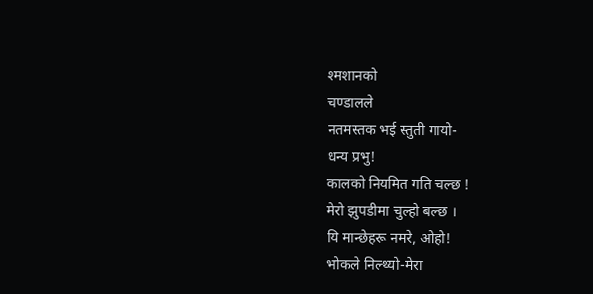श्मशानको
चण्डालले
नतमस्तक भई स्तुती गायो-
धन्य प्रभु!
कालको नियमित गति चल्छ !
मेरो झुपडीमा चुल्हो बल्छ ।
यि मान्छेहरू नमरे, ओहो!
भोकले निल्थ्यो-मेरा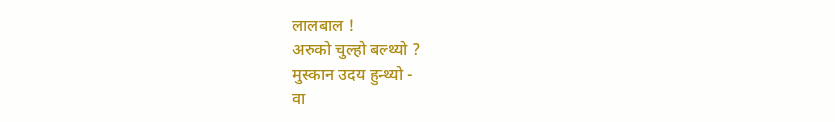लालबाल !
अरुको चुल्हो बल्थ्यो ?
मुस्कान उदय हुन्थ्यो -
वा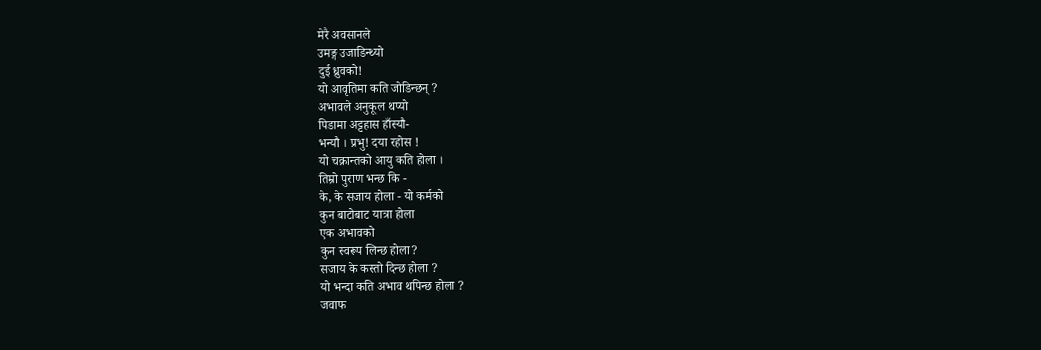मेरै अवसानले
उमङ्ग उजाडिन्थ्यो
दुई ध्रुवको!
यो आवृतिमा कति जोडिन्छन् ?
अभावले अनुकूल थप्यो
पिडामा अट्टहास हाँस्यौ-
भन्यौ । प्रभु! दया रहोस !
यो चक्रान्तको आयु कति होला ।
तिम्रो पुराण भन्छ कि -
के, के सजाय होला - यो कर्मको
कुन बाटोबाट यात्रा होला
एक अभावको
कुन स्वरूप लिन्छ होला?
सजाय के कस्तो दिन्छ होला ?
यो भन्दा कति अभाव थपिन्छ होला ?
जवाफ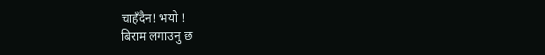चाहँदैन! भयो !
बिराम लगाउनु छ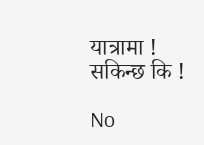यात्रामा !
सकिन्छ कि !

No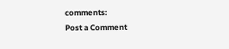comments:
Post a Comment